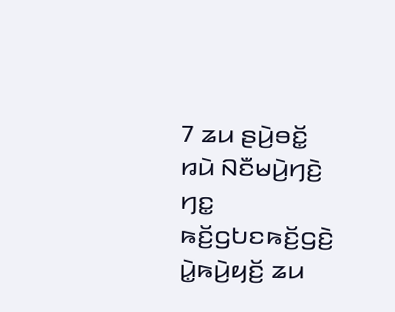7 ꤘꤣ ꤔꤣꤧ꤬ꤋꤢꤩ꤭ ꤙꤣꤧ ꤡꤢꤪꤗꤣꤧ꤬ꤚꤢꤧ꤬ ꤚꤢ꤭ ꤒꤢꤩ꤬ꤞꤝꤢꤒꤢꤩ꤬ꤞꤢꤧ꤬ ꤣꤧ꤭ꤒꤣꤧ꤬ꤟꤢꤩ꤬ ꤘꤣ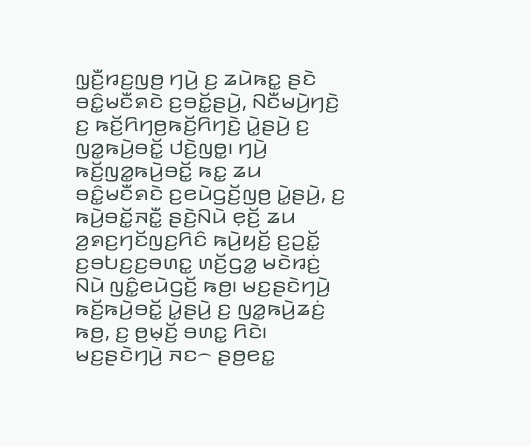ꤜ꤫ꤢꤪ꤬ꤙꤢ꤬ꤜꤥ꤬ ꤚꤣꤧ꤬ ꤢ꤬ ꤘꤣꤧꤒꤢ꤭ ꤔꤢꤧ ꤋꤢꤨ꤭ꤗꤢꤪꤎꤢꤧ ꤢ꤬ꤋꤢꤩ꤭ꤔꤣꤧ꤬, ꤡꤢꤪꤗꤣꤧ꤬ꤚꤢꤧ꤬ ꤢ꤬ ꤒꤢꤩ꤬ꤖꤚꤥ꤬ꤒꤢꤩ꤬ꤖꤚꤢꤧ꤬ ꤣꤧ꤭ꤔꤣꤧ꤬ ꤢ꤬ ꤜꤤ꤭ꤒꤣꤧ꤬ꤋꤢꤩ꤭ ꤓꤢꤧ꤬ꤜꤥ꤭꤯ ꤚꤣꤧ꤬ ꤒꤢꤩ꤬ꤜꤤ꤭ꤒꤣꤧ꤬ꤋꤢꤩ꤭ ꤒꤢ꤭ ꤘꤣ ꤋꤢꤨ꤭ꤗꤢꤪꤎꤢꤧ ꤢ꤬ꤕꤣꤧꤞꤢꤩ꤬ꤜꤥ꤬ ꤣꤧ꤭ꤔꤣꤧ꤬, ꤢ꤬ ꤒꤣꤧ꤬ꤋꤢꤩ꤭ꤏꤢꤪ꤭ ꤔꤢꤧ꤬ꤡꤣꤧ ꤕ꤫ꤢꤩ꤬ ꤘꤣ ꤤ꤬ꤎꤢ꤬ꤚꤢꤩꤜꤢ꤬ꤖꤢꤨ ꤒꤣꤧ꤬ꤟꤢꤩ꤬ ꤢ꤬ꤑꤢꤩ꤭ ꤢ꤬ꤋꤝꤢ꤬ꤢ꤬ꤋꤛꤢ꤭ ꤛꤢꤩ꤬ꤞꤤ꤭ ꤗꤢꤧꤙꤢꤦ꤬ ꤡꤣꤧ ꤜꤢꤨ꤭ꤕꤣꤧꤞꤢꤩ꤬ ꤒꤥ꤬꤯ ꤗꤢ꤬ꤔꤢꤧꤚꤣꤧ꤬ ꤒꤢꤩ꤬ꤒꤣꤧ꤬ꤋꤢꤩ꤭ ꤣꤧ꤭ꤔꤣꤧ꤬ ꤢ꤬ ꤜꤤ꤭ꤒꤣꤧ꤬ꤘꤢꤦ꤬ ꤒꤥ꤬, ꤢ꤬ ꤥ꤬ꤗ꤫ꤢꤩ꤬ ꤋꤛꤢ꤭ ꤖꤢꤧ꤯
ꤗꤢ꤬ꤔꤢꤧꤚꤣꤧ꤬ ꤏꤢ꤮ ꤔꤥ꤬ꤕꤢ꤭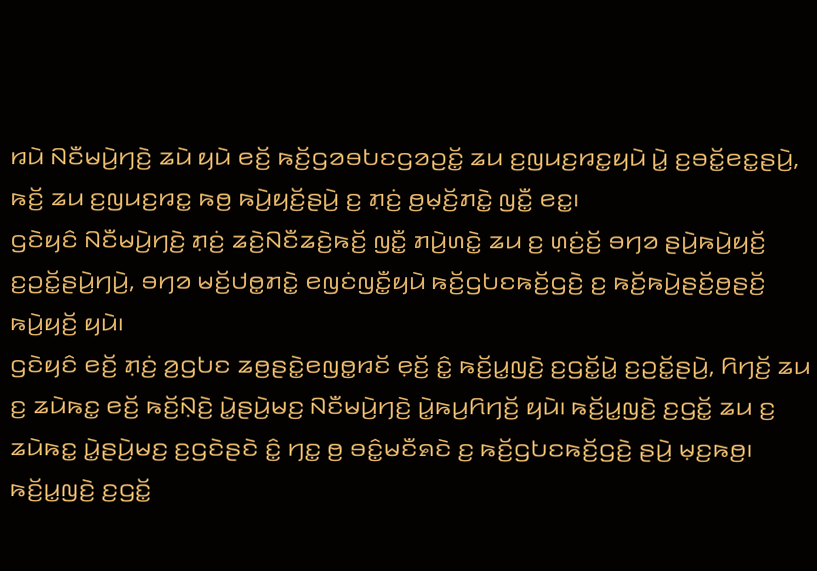ꤙꤣꤧ ꤡꤢꤪꤗꤣꤧ꤬ꤚꤢꤧ꤬ ꤘꤣꤧ ꤟꤣꤧ ꤕꤢꤩ꤬ ꤒꤢꤩ꤬ꤞꤤꤋꤝꤢꤞꤤꤑꤢꤩ꤭ ꤘꤣ ꤢ꤬ꤜꤣꤢ꤬ꤙꤢ꤭ꤟꤣꤧ ꤣꤧ꤭ ꤢ꤬ꤋꤢꤩ꤭ꤕꤢ꤭ꤔꤣꤧ꤬, ꤒꤢꤩ꤬ ꤘꤣ ꤢ꤬ꤜꤣꤢ꤬ꤙꤢ꤭ ꤒꤥ꤬ ꤒꤣꤧ꤬ꤟꤢꤩ꤬ꤔꤣꤧ꤬ ꤢ꤬ ꤊ꤫ꤢꤦ꤬ ꤥ꤬ꤗ꤫ꤢꤩ꤬ꤊꤢꤧ꤭ ꤜꤢꤪ꤭ ꤕꤢ꤭꤯
ꤞꤢꤧꤟꤢꤨ ꤡꤢꤪꤗꤣꤧ꤬ꤚꤢꤧ꤬ ꤊ꤫ꤢꤦ꤬ ꤘꤢꤧ꤬ꤡꤢꤪꤘꤢꤧ꤬ꤒꤢꤩ꤬ ꤜꤢꤪ꤭ ꤊꤣꤧ꤬ꤛꤢꤧ꤭ ꤘꤣ ꤢ꤬ ꤛ꤫ꤢꤦ꤬ꤢꤩ꤬ ꤋꤚꤤ ꤔꤣꤧ꤬ꤒꤣꤧ꤬ꤟꤢꤩ꤬ ꤢ꤬ꤑꤢꤩ꤭ꤔꤣꤧ꤬ꤚꤣꤧ꤬, ꤋꤚꤤ ꤗꤢꤩ꤬ꤓꤥ꤭ꤊꤢꤧ꤭ ꤕꤜꤢꤦꤜꤢꤪ꤭ꤟꤣꤧ ꤒꤢꤩ꤬ꤞꤝꤢꤒꤢꤩ꤬ꤞꤢꤧ꤬ ꤢ꤬ ꤒꤢꤩ꤬ꤒꤣꤧ꤬ꤔꤢꤩ꤬ꤥ꤬ꤔꤢꤩ꤬ ꤒꤣꤧ꤬ꤟꤢꤩ꤬ ꤟꤣꤧ꤯
ꤞꤢꤧꤟꤢꤨ ꤕꤢꤩ꤬ ꤊ꤫ꤢꤦ꤬ ꤤ꤬ꤞꤝꤢ ꤘꤥ꤬ꤔꤢꤧ꤭ꤕꤜꤥ꤭ꤙꤢꤩ ꤕ꤫ꤢꤩ꤬ ꤢꤨ꤭ ꤒꤢꤩ꤬ꤣ꤭ꤜꤢꤧ꤬ ꤢ꤬ꤞꤢꤩ꤭ꤣꤧ꤭ ꤢ꤬ꤑꤢꤩ꤭ꤔꤣꤧ꤬, ꤖꤚꤢꤩ꤬ ꤘꤣ ꤢ꤬ ꤘꤣꤧꤒꤢ꤭ ꤕꤢꤩ꤬ ꤒꤢꤩ꤬ꤡ꤫ꤢꤧ꤬ ꤣꤧ꤭ꤔꤣꤧ꤬ꤗꤢ꤬ ꤡꤢꤪꤗꤣꤧ꤬ꤚꤢꤧ꤬ ꤣꤧ꤭ꤒꤣ꤬ꤖꤚꤢꤩ꤬ ꤟꤣꤧ꤯ ꤒꤢꤩ꤬ꤣ꤭ꤜꤢꤧ꤬ ꤢ꤬ꤞꤢꤩ꤭ ꤘꤣ ꤢ꤬ ꤘꤣꤧꤒꤢ꤭ ꤣꤧ꤭ꤔꤣꤧ꤬ꤗꤢ꤬ ꤢ꤬ꤞꤢꤧꤔꤢꤧ ꤢꤨ꤭ ꤚꤢ꤭ ꤥ꤬ ꤋꤢꤨ꤭ꤗꤢꤪꤎꤢꤧ ꤢ꤬ ꤒꤢꤩ꤬ꤞꤝꤢꤒꤢꤩ꤬ꤞꤢꤧ꤬ ꤔꤣꤧ꤬ ꤗ꤫ꤢ꤬ꤒꤥ꤬꤯ ꤒꤢꤩ꤬ꤣ꤭ꤜꤢꤧ꤬ ꤢ꤬ꤞꤢꤩ꤭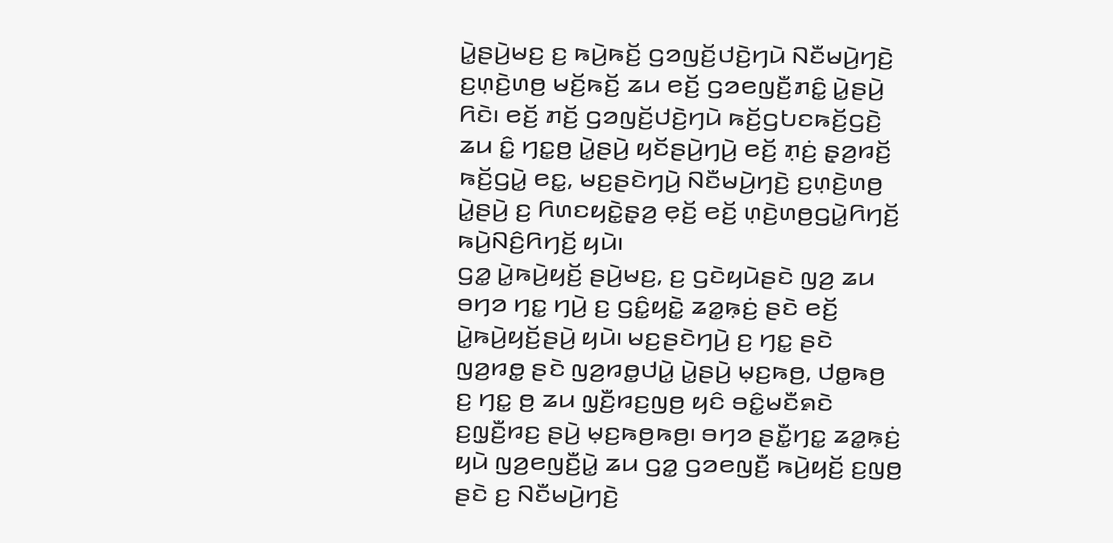ꤣꤧ꤭ꤔꤣꤧ꤬ꤗꤢ꤬ ꤢ꤬ ꤒꤣꤧ꤬ꤒꤢꤩ꤬ ꤞꤤꤜꤢꤩ꤬ꤓꤢꤧ꤬ꤚꤣꤧ ꤡꤢꤪꤗꤣꤧ꤬ꤚꤢꤧ꤬ ꤢ꤬ꤛ꤫ꤢꤧ꤬ꤛꤥ꤬ ꤗꤢꤩ꤬ꤒꤢꤩ꤬ ꤘꤣ ꤕꤢꤩ꤬ ꤞꤤꤕꤜꤢꤪ꤬ꤊꤢꤨ꤭ ꤣꤧ꤭ꤔꤣꤧ꤬ ꤖꤢꤧ꤯ ꤕꤢꤩ꤬ ꤊꤢꤩ꤬ ꤞꤤꤜꤢꤩ꤬ꤓꤢꤧ꤬ꤚꤣꤧ ꤒꤢꤩ꤬ꤞꤝꤢꤒꤢꤩ꤬ꤞꤢꤧ꤬ ꤘꤣ ꤢꤨ꤭ ꤚꤢ꤭ꤥ꤬ ꤣꤧ꤭ꤔꤣꤧ꤬ ꤟꤢꤩꤔꤣꤧ꤬ꤚꤣꤧ꤬ ꤕꤢꤩ꤬ ꤊ꤫ꤢꤦ꤬ ꤔ꤫ꤤ꤬ꤙꤢꤩ꤬ ꤒꤢꤩ꤬ꤞꤣꤧ꤭ ꤕꤢ꤭, ꤗꤢ꤬ꤔꤢꤧꤚꤣꤧ꤬ ꤡꤢꤪꤗꤣꤧ꤬ꤚꤢꤧ꤬ ꤢ꤬ꤛ꤫ꤢꤧ꤬ꤛꤥ꤬ ꤣꤧ꤭ꤔꤣꤧ꤬ ꤢ꤬ ꤖꤛꤢꤟꤢꤧ꤭ꤔ꤫ꤤ꤬ ꤕ꤫ꤢꤩ꤬ ꤕꤢꤩ꤬ ꤛ꤫ꤢꤧ꤬ꤛꤥ꤬ꤞꤣꤧ꤭ꤖꤚꤢꤩ꤬ ꤒꤣꤧ꤬ꤡꤢꤨ꤬ꤖꤚꤢꤩ꤬ ꤟꤣꤧ꤯
ꤞꤤ꤭ ꤣꤧ꤭ꤒꤣꤧ꤬ꤟꤢꤩ꤬ ꤔꤣꤧ꤬ꤗꤢ꤬, ꤢ꤬ ꤞꤢꤧꤟꤣꤧꤔꤢꤧ ꤜꤤ꤬ ꤘꤣ ꤋꤚꤤ ꤚꤢ꤭ ꤚꤣꤧ꤬ ꤢ꤬ ꤞꤢꤨ꤭ꤟꤢꤧ꤭ ꤘꤤ꤭ꤒ꤫ꤢꤦ꤬ ꤔꤢꤧ ꤕꤢꤩ꤬ ꤣꤧ꤭ꤒꤣꤧ꤬ꤟꤢꤩ꤬ꤔꤣꤧ꤬ ꤟꤣꤧ꤯ ꤗꤢ꤬ꤔꤢꤧꤚꤣꤧ꤬ ꤢ꤬ ꤚꤢ꤭ ꤔꤢꤧ ꤜꤤ꤬ꤙꤥ꤭ ꤔꤢꤧ ꤜꤤ꤬ꤙꤥ꤭ꤓꤣꤧ꤭ ꤣꤧ꤭ꤔꤣꤧ꤬ ꤗ꤫ꤢ꤬ꤒꤥ꤬, ꤓꤥ꤭ꤒꤥ꤬ ꤢ꤬ ꤚꤢ꤭ ꤥ꤬ ꤘꤣ ꤜ꤫ꤢꤪ꤬ꤙꤢ꤬ꤜꤥ꤬ ꤟꤢꤨ ꤋꤢꤨ꤭ꤗꤢꤪꤎꤢꤧ ꤢ꤬ꤜ꤫ꤢꤪ꤬ꤙꤢ꤬ ꤔꤣꤧ꤬ ꤗ꤫ꤢ꤬ꤒꤥ꤬ꤒꤥ꤬꤯ ꤋꤚꤤ ꤔꤢꤪ꤭ꤚꤢ꤭ ꤘꤤ꤭ꤒ꤫ꤢꤦ꤬ ꤟꤣꤧ ꤜꤤ꤬ꤕꤜꤢꤪ꤬ꤣꤧ꤭ ꤘꤣ ꤞꤤ꤭ ꤞꤤꤕꤜꤢꤪ꤬ ꤒꤣꤧ꤬ꤟꤢꤩ꤬ ꤢ꤬ꤜꤥ꤬ ꤔꤢꤧ ꤢ꤬ ꤡꤢꤪꤗꤣꤧ꤬ꤚꤢꤧ꤬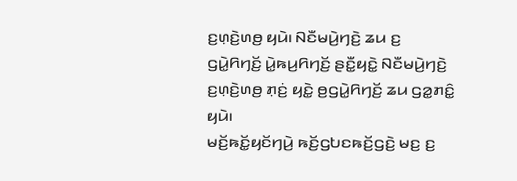ꤢ꤬ꤛ꤫ꤢꤧ꤬ꤛꤥ꤬ ꤟꤣꤧ꤯ ꤡꤢꤪꤗꤣꤧ꤬ꤚꤢꤧ꤬ ꤘꤣ ꤢ꤬ ꤞꤣꤧ꤭ꤖꤚꤢꤩ꤬ ꤣꤧ꤭ꤒꤣ꤬ꤖꤚꤢꤩ꤬ ꤔꤢꤪ꤭ꤟꤢꤧ꤭ ꤡꤢꤪꤗꤣꤧ꤬ꤚꤢꤧ꤬ ꤢ꤬ꤛ꤫ꤢꤧ꤬ꤛꤥ꤬ ꤊ꤫ꤢꤦ꤬ ꤟꤢꤧ꤭ ꤥ꤬ꤞꤣꤧ꤭ꤖꤚꤢꤩ꤬ ꤘꤣ ꤞꤤ꤭ꤊꤢꤨ꤭ ꤟꤣꤧ꤯
ꤗꤢꤩ꤬ꤒꤢꤩ꤭ꤟꤢꤩꤚꤣꤧ꤬ ꤒꤢꤩ꤬ꤞꤝꤢꤒꤢꤩ꤬ꤞꤢꤧ꤬ ꤗꤢ꤬ ꤢ꤬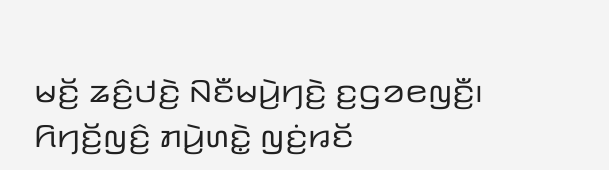ꤗꤢꤩ꤬ ꤘꤢꤨ꤬ꤓꤢꤧ꤬ ꤡꤢꤪꤗꤣꤧ꤬ꤚꤢꤧ꤬ ꤢ꤬ꤞꤤꤕꤜꤢꤪ꤬꤯ ꤖꤚꤢꤩ꤬ꤜꤢꤨ꤬ ꤊꤣꤧ꤬ꤛꤢꤧ꤭ ꤜꤢꤦ꤬ꤙꤢꤩ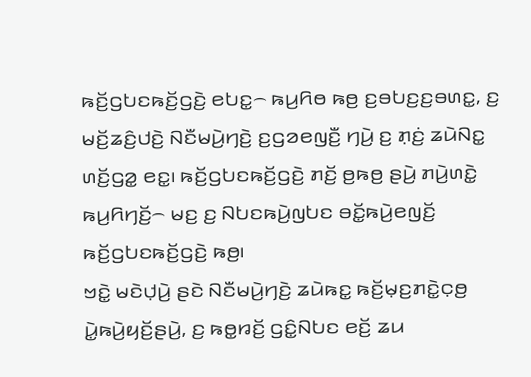ꤒꤢꤩ꤬ꤞꤝꤢꤒꤢꤩ꤬ꤞꤢꤧ꤬ ꤕꤝꤢ꤭꤮ ꤒꤣ꤬ꤖꤥ ꤒꤥ꤬ ꤢ꤬ꤋꤝꤢ꤬ꤢ꤬ꤋꤛꤢ꤭, ꤢ꤬ ꤗꤢꤩ꤬ꤘꤢꤨ꤬ꤓꤢꤧ꤬ ꤡꤢꤪꤗꤣꤧ꤬ꤚꤢꤧ꤬ ꤢ꤬ꤞꤤꤕꤜꤢꤪ꤬ ꤚꤣꤧ꤬ ꤢ꤬ ꤊ꤫ꤢꤦ꤬ ꤘꤣꤧꤡꤢ꤭ ꤛꤢꤩ꤬ꤞꤤ꤭ ꤕꤢ꤭꤯ ꤒꤢꤩ꤬ꤞꤝꤢꤒꤢꤩ꤬ꤞꤢꤧ꤬ ꤊꤢꤩ꤬ ꤥ꤬ꤒꤥ꤬ ꤔꤣꤧ꤬ ꤊꤣꤧ꤬ꤛꤢꤧ꤭ ꤒꤣ꤬ꤖꤚꤢꤩ꤬꤮ ꤗꤢ꤬ ꤢ꤬ ꤡꤝꤢꤒꤣꤧ꤬ꤜꤝꤢ ꤋꤢꤩ꤭ꤒꤣꤧ꤬ꤕꤜꤢꤩ꤬ ꤒꤢꤩ꤬ꤞꤝꤢꤒꤢꤩ꤬ꤞꤢꤧ꤬ ꤒꤥ꤬꤯
ꤠꤢꤧ꤭ ꤗꤢꤧꤓ꤫ꤣꤧ꤬ ꤔꤢꤧ ꤡꤢꤪꤗꤣꤧ꤬ꤚꤢꤧ꤬ ꤘꤣꤧꤒꤢ꤭ ꤒꤢꤩ꤬ꤗ꤫ꤢ꤬ꤊꤢꤧ꤭ꤍ꤫ꤥ꤬ ꤣꤧ꤭ꤒꤣꤧ꤬ꤟꤢꤩ꤬ꤔꤣꤧ꤬, ꤢ꤬ ꤒꤥ꤭ꤙꤢꤩ꤬ ꤞꤢꤨ꤭ꤡꤝꤢ ꤕꤢꤩ꤬ ꤘꤣ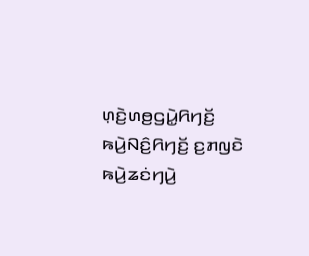ꤛ꤫ꤢꤧ꤬ꤛꤥ꤬ꤞꤣꤧ꤭ꤖꤚꤢꤩ꤬ ꤒꤣꤧ꤬ꤡꤢꤨ꤬ꤖꤚꤢꤩ꤬ ꤢ꤬ꤊꤜꤢꤧ ꤒꤣꤧ꤬ꤘꤢꤦꤚꤣꤧ꤬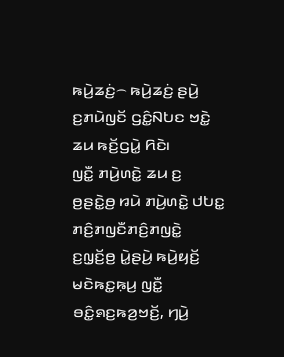ꤒꤣꤧ꤬ꤘꤢꤦ꤬꤮ ꤒꤣꤧ꤬ꤘꤢꤦ꤬ ꤔꤣꤧ꤬ ꤢ꤬ꤊꤣꤧꤜꤢꤩ ꤞꤢꤨ꤭ꤡꤝꤢ ꤠꤢꤧ꤭ ꤘꤣ ꤒꤢꤩ꤬ꤞꤣꤧ꤭ ꤖꤢꤧ꤯
ꤜꤢꤪ꤭ ꤊꤣꤧ꤬ꤛꤢꤧ꤭ ꤘꤣ ꤢ꤬ ꤥ꤬ꤔꤢꤧ꤭ꤥ꤬ ꤙꤣꤧ ꤊꤣꤧ꤬ꤛꤢꤧ꤭ ꤓꤝꤢ꤭ ꤊꤢꤨ꤬ꤊꤜꤢꤪꤊꤢꤨ꤬ꤊꤜꤢꤧ꤭ ꤢ꤬ꤜ꤫ꤢꤩ꤬ꤥ꤬ ꤣꤧ꤭ꤔꤣꤧ꤬ ꤒꤣꤧ꤬ꤟꤢꤩ꤬ ꤗꤢꤧꤒꤢ꤭ꤒ꤫ꤣ꤬ ꤜꤢꤪ꤭ ꤋꤢꤨ꤭ꤎꤢ꤬ꤒꤤ꤬ꤠꤢꤩ꤬, ꤚꤣꤧ꤬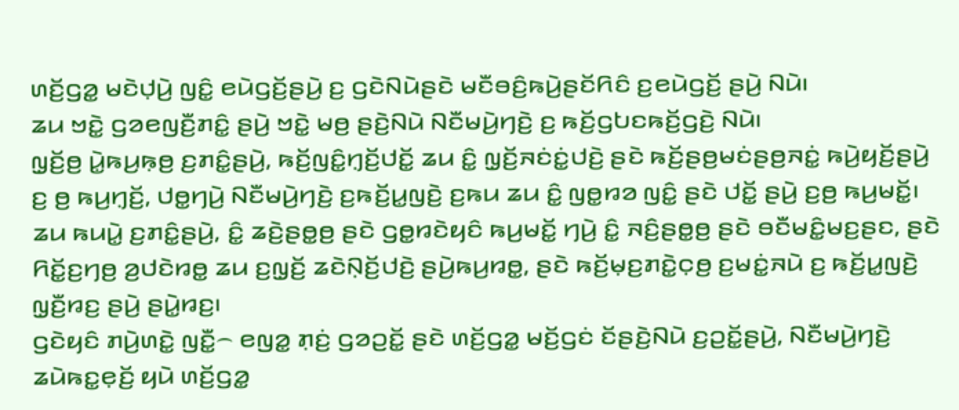ꤛꤢꤩ꤬ꤞꤤ꤭ ꤗꤢꤧꤓ꤫ꤣꤧ꤬ ꤜꤢꤨ꤭ ꤕꤣꤧꤞꤢꤩ꤬ꤔꤣꤧ꤬ ꤢ꤬ ꤞꤢꤧꤡꤣꤧꤔꤢꤧ ꤗꤢꤪꤋꤢꤨ꤬ꤒꤣꤧ꤬ꤔꤢꤩꤖꤢꤨ ꤢ꤬ꤕꤣꤧꤞꤢꤩ꤬ ꤔꤣꤧ꤬ ꤡꤣꤧ꤯
ꤘꤣ ꤠꤢꤧ꤭ ꤞꤤꤕꤜꤢꤪ꤬ꤊꤢꤨ꤭ ꤔꤣꤧ꤬ ꤠꤢꤧ꤭ ꤗꤥ꤬ ꤔꤢꤧ꤬ꤡꤣꤧ ꤡꤢꤪꤗꤣꤧ꤬ꤚꤢꤧ꤬ ꤢ꤬ ꤒꤢꤩ꤬ꤞꤝꤢꤒꤢꤩ꤬ꤞꤢꤧ꤬ ꤡꤣꤧ꤯
ꤜ꤫ꤢꤩ꤬ꤥ꤬ ꤣꤧ꤭ꤒꤣ꤬ꤒ꤫ꤥ꤬ ꤢ꤬ꤊꤢꤨ꤭ꤔꤣꤧ꤬, ꤒꤢꤩ꤬ꤜꤢꤨ꤭ꤚ꤫ꤢꤩ꤬ꤓꤢꤩ꤭ ꤘꤣ ꤢꤨ꤭ ꤜ꤫ꤢꤩ꤬ꤏꤢꤦꤢꤦ꤭ꤓꤢꤧ꤬ ꤔꤢꤧ ꤒꤢꤩ꤬ꤔꤥ꤬ꤗꤢꤦꤔꤥ꤬ꤏꤢꤦ꤭ ꤒꤣꤧ꤬ꤟꤢꤩ꤬ꤔꤣꤧ꤬ ꤢ꤬ ꤥ꤬ ꤒꤣ꤬ꤚ꤫ꤢꤩ꤬, ꤓꤥ꤭ꤚꤣꤧ꤬ ꤡꤢꤪꤗꤣꤧ꤬ꤚꤢꤧ꤬ ꤢ꤬ꤒꤢꤩ꤬ꤣ꤭ꤜꤢꤧ꤬ ꤢ꤬ꤒꤣ ꤘꤣ ꤢꤨ꤭ ꤜꤥ꤭ꤙꤤ ꤜꤢꤨ꤭ ꤔꤢꤧ ꤓꤢꤩ꤭ ꤔꤣꤧ꤬ ꤢ꤬ꤥ꤬ ꤒꤣ꤬ꤗꤢꤩ꤭꤯ ꤘꤣ ꤒꤣꤣꤧ꤭ ꤢ꤬ꤊꤢꤨ꤭ꤔꤣꤧ꤬, ꤢꤨ꤭ ꤘꤢꤧ꤬ꤔꤥ꤭ꤥ꤬ ꤔꤢꤧ ꤞꤥ꤭ꤙꤢꤧꤟꤢꤨ ꤒꤣ꤬ꤗꤢꤩ꤭ ꤚꤣꤧ꤬ ꤢꤨ꤭ ꤏꤢꤨ꤬ꤔꤥ꤭ꤥ꤬ ꤔꤢꤧ ꤋꤢꤪꤗꤢꤨ꤭ꤗꤢ꤬ꤔꤢ, ꤔꤢꤧ ꤖꤢꤩ꤭ꤢ꤬ꤚꤥ꤬ ꤤ꤬ꤓꤢꤧꤙꤥ꤭ ꤘꤣ ꤢ꤬ꤜ꤫ꤢꤩ꤬ ꤘꤢꤧꤡ꤫ꤢꤩ꤬ꤓꤢꤧ꤬ ꤔꤣꤧ꤬ꤒꤣ꤬ꤙꤥ꤭, ꤔꤢꤧ ꤒꤢꤩ꤬ꤗ꤫ꤢ꤬ꤊꤢꤧ꤭ꤍ꤫ꤥ꤬ ꤢ꤬ꤗꤢꤦ꤭ꤏꤣꤧ ꤢ꤬ ꤒꤢꤩ꤬ꤣ꤭ꤜꤢꤧ꤬ ꤜ꤫ꤢꤪ꤬ꤙꤢ꤬ ꤔꤣꤧ꤬ ꤔꤣꤧ꤭ꤙꤢ꤬꤯
ꤞꤢꤧꤟꤢꤨ ꤊꤣꤧ꤬ꤛꤢꤧ꤭ ꤜꤢꤪ꤭꤮ ꤕꤜꤤ꤭ ꤊ꤫ꤢꤦ꤬ ꤞꤤꤑꤢꤩ꤭ ꤔꤢꤧ ꤛꤢꤩ꤬ꤞꤤ꤭ ꤗꤢꤩ꤬ꤞꤢꤦ ꤢꤩꤔꤢꤧ꤬ꤡꤣꤧ ꤢ꤬ꤑꤢꤩ꤭ꤔꤣꤧ꤬, ꤡꤢꤪꤗꤣꤧ꤬ꤚꤢꤧ꤬ ꤘꤣꤧꤒꤢ꤭ꤕ꤫ꤢꤩ꤬ ꤟꤣꤧ ꤛꤢꤩ꤬ꤞꤤ꤭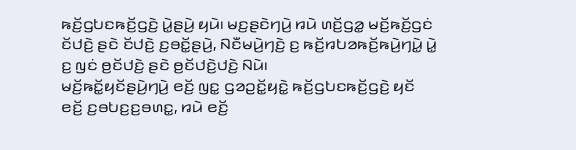ꤒꤢꤩ꤬ꤞꤝꤢꤒꤢꤩ꤬ꤞꤢꤧ꤬ ꤣꤧ꤭ꤔꤣꤧ꤬ ꤟꤣꤧ꤯ ꤗꤢ꤬ꤔꤢꤧꤚꤣꤧ꤬ ꤙꤣꤧ ꤛꤢꤩ꤬ꤞꤤ꤭ ꤗꤢꤩ꤬ꤒꤢꤩ꤬ꤞꤢꤦ ꤢꤩꤓꤢꤧ꤬ ꤔꤢꤧ ꤢꤩꤓꤢꤧ꤬ ꤢ꤬ꤋꤢꤩ꤭ꤔꤣꤧ꤬, ꤡꤢꤪꤗꤣꤧ꤬ꤚꤢꤧ꤬ ꤢ꤬ ꤒꤢꤩ꤬ꤙꤝꤤꤒꤢꤩ꤬ꤒꤣꤧ꤬ꤚꤣꤧ꤭ ꤣꤧ꤭ ꤢ꤬ ꤜꤢꤦ ꤥ꤬ꤢꤩꤓꤢꤧ꤬ ꤔꤢꤧ ꤥ꤬ꤢꤩꤓꤢꤧ꤬ꤓꤢꤧ꤬ ꤡꤣꤧ꤯
ꤗꤢꤩ꤬ꤒꤢꤩ꤭ꤟꤢꤩꤔꤣꤧ꤬ꤚꤣꤧ꤬ ꤕꤢꤩ꤬ ꤜꤢ꤭ ꤞꤤꤑꤢꤩ꤭ꤟꤢꤧ꤭ ꤒꤢꤩ꤬ꤞꤝꤢꤒꤢꤩ꤬ꤞꤢꤧ꤬ ꤟꤢꤩ ꤕꤢꤩ꤬ ꤢ꤬ꤋꤝꤢ꤬ꤢ꤬ꤋꤛꤢ꤭, ꤙꤣꤧ ꤕꤢꤩ꤬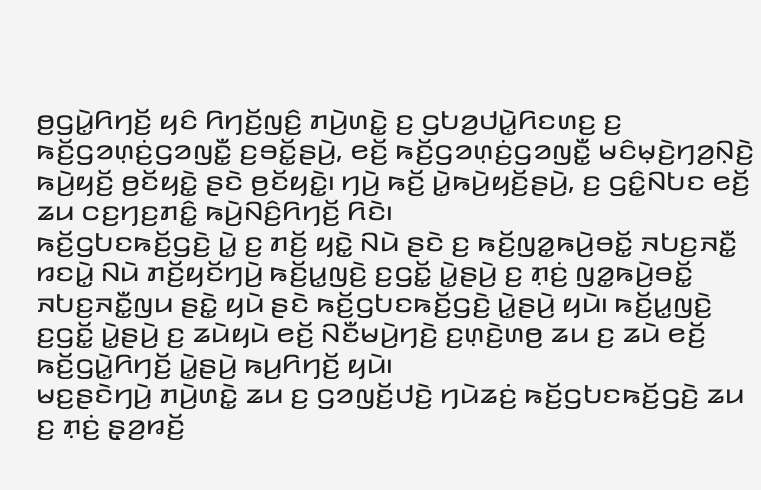ꤥ꤬ꤞꤣꤧ꤭ꤖꤚꤢꤩ꤬ ꤟꤢꤨ ꤖꤚꤢꤩ꤬ꤜꤢꤨ꤬ ꤊꤣꤧ꤬ꤛꤢꤧ꤭ ꤢ꤬ ꤞꤝꤤ꤬ꤓꤣꤧ꤭ꤖꤢꤛꤢ꤬ ꤢ꤬ ꤒꤢꤩ꤬ꤞꤤꤛ꤫ꤢꤦ꤬ꤞꤤꤜꤢꤪ꤭ ꤢ꤬ꤋꤢꤩ꤭ꤔꤣꤧ꤬, ꤕꤢꤩ꤬ ꤒꤢꤩ꤬ꤞꤤꤛ꤫ꤢꤦ꤬ꤞꤤꤜꤢꤪ꤭ ꤗꤢꤨꤗ꤫ꤢꤧ꤬ꤚꤤ꤬ꤡ꤫ꤢꤧ꤬ ꤒꤣꤧ꤬ꤟꤢꤩ꤬ ꤥ꤬ꤢꤩꤟꤢꤧ꤭ ꤔꤢꤧ ꤥ꤬ꤢꤩꤟꤢꤧ꤭꤯ ꤚꤣꤧ꤬ ꤒꤢꤩ꤬ ꤣꤧ꤭ꤒꤣꤧ꤬ꤟꤢꤩ꤬ꤔꤣꤧ꤬, ꤢ꤬ ꤞꤢꤨ꤭ꤡꤝꤢ ꤕꤢꤩ꤬ ꤘꤣ ꤍꤢ꤬ꤚꤢ꤬ꤊꤢꤨ꤭ ꤒꤣꤧ꤬ꤡꤢꤨ꤬ꤖꤚꤢꤩ꤬ ꤖꤢꤧ꤯
ꤒꤢꤩ꤬ꤞꤝꤢꤒꤢꤩ꤬ꤞꤢꤧ꤬ ꤣꤧ꤭ ꤢ꤬ ꤊꤢꤩ꤬ ꤟꤢꤧ꤭ ꤡꤣꤧ ꤔꤢꤧ ꤢ꤬ ꤒꤢꤩ꤬ꤜꤤ꤭ꤒꤣꤧ꤬ꤋꤢꤩ꤭ ꤏꤝꤢ꤬ꤏꤢꤪ꤭ ꤙꤢꤣꤧ꤭ ꤡꤣꤧ ꤊꤢꤩ꤬ꤟꤢꤩꤚꤣꤧ꤬ ꤒꤢꤩ꤬ꤣ꤭ꤜꤢꤧ꤬ ꤢ꤬ꤞꤢꤩ꤭ ꤣꤧ꤭ꤔꤣꤧ꤬ ꤢ꤬ ꤊ꤫ꤢꤦ꤬ ꤜꤤ꤭ꤒꤣꤧ꤬ꤋꤢꤩ꤭ ꤏꤝꤢ꤬ꤏꤢꤪ꤭ꤜꤣ ꤔꤢꤧ꤭ ꤟꤣꤧ ꤔꤢꤧ ꤒꤢꤩ꤬ꤞꤝꤢꤒꤢꤩ꤬ꤞꤢꤧ꤬ ꤣꤧ꤭ꤔꤣꤧ꤬ ꤟꤣꤧ꤯ ꤒꤢꤩ꤬ꤣ꤭ꤜꤢꤧ꤬ ꤢ꤬ꤞꤢꤩ꤭ ꤣꤧ꤭ꤔꤣꤧ꤬ ꤢ꤬ ꤘꤣꤧꤟꤣꤧ ꤕꤢꤩ꤬ ꤡꤢꤪꤗꤣꤧ꤬ꤚꤢꤧ꤬ ꤢ꤬ꤛ꤫ꤢꤧ꤬ꤛꤥ꤬ ꤘꤣ ꤢ꤬ ꤘꤣꤧ ꤕꤢꤩ꤬ ꤒꤢꤩ꤬ꤞꤣꤧ꤭ꤖꤚꤢꤩ꤬ ꤣꤧ꤭ꤔꤣꤧ꤬ ꤒꤣ꤬ꤖꤚꤢꤩ꤬ ꤟꤣꤧ꤯
ꤗꤢ꤬ꤔꤢꤧꤚꤣꤧ꤬ ꤊꤣꤧ꤬ꤛꤢꤧ꤭ ꤘꤣ ꤢ꤬ ꤞꤤꤜꤢꤩ꤬ꤓꤢꤧ꤬ ꤚꤣꤧꤘꤢꤦ꤬ ꤒꤢꤩ꤬ꤞꤝꤢꤒꤢꤩ꤬ꤞꤢꤧ꤬ ꤘꤣ ꤢ꤬ ꤊ꤫ꤢꤦ꤬ ꤔ꤫ꤤ꤬ꤙꤢꤩ꤬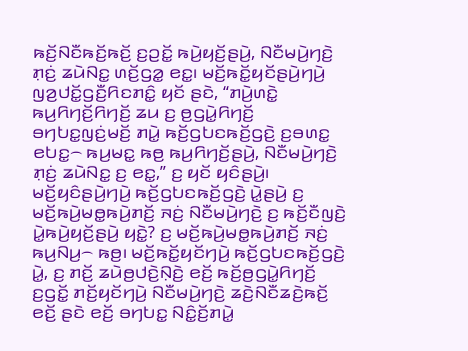ꤒꤢꤩ꤬ꤡꤢꤪꤒꤢꤩ꤬ꤒꤢꤩ꤬ ꤢ꤬ꤑꤢꤩ꤭ ꤒꤣꤧ꤬ꤟꤢꤩ꤬ꤔꤣꤧ꤬, ꤡꤢꤪꤗꤣꤧ꤬ꤚꤢꤧ꤬ ꤊ꤫ꤢꤦ꤬ ꤘꤣꤧꤡꤢ꤭ ꤛꤢꤩ꤬ꤞꤤ꤭ ꤕꤢ꤭꤯ ꤗꤢꤩ꤬ꤒꤢꤩ꤭ꤟꤢꤩꤔꤣꤧ꤬ꤚꤣꤧ꤬ ꤜꤤ꤬ꤓꤢꤩ꤭ꤞꤢꤪ꤬ꤖꤢꤊꤢꤨ꤭ ꤟꤢꤩ ꤔꤢꤧ, “ꤊꤣꤧ꤬ꤛꤢꤧ꤭ ꤒꤣ꤬ꤖꤚꤢꤩ꤬ꤖꤚꤢꤩ꤬ ꤘꤣ ꤢ꤬ ꤥ꤬ꤞꤣꤧ꤭ꤖꤚꤢꤩ꤬ ꤋꤚꤝꤢ꤭ꤜꤢꤦ꤬ꤗꤢꤩ꤬ ꤊꤣꤧ꤭ ꤒꤢꤩ꤬ꤞꤝꤢꤒꤢꤩ꤬ꤞꤢꤧ꤬ ꤢ꤬ꤋꤛꤢ꤭ ꤕꤝꤢ꤭꤮ ꤒꤣ꤬ꤗꤢ꤭ ꤒꤥ꤬ ꤒꤣ꤬ꤖꤚꤢꤩ꤬ꤔꤣꤧ꤬, ꤡꤢꤪꤗꤣꤧ꤬ꤚꤢꤧ꤬ ꤊ꤫ꤢꤦ꤬ ꤘꤣꤧꤡꤢ꤭ ꤢ꤬ ꤕꤢ꤭,” ꤢ꤬ ꤟꤢꤩ ꤟꤢꤨꤔꤣꤧ꤬꤯
ꤗꤢꤩ꤬ꤟꤢꤨꤔꤣꤧ꤬ꤚꤣꤧ꤬ ꤒꤢꤩ꤬ꤞꤝꤢꤒꤢꤩ꤬ꤞꤢꤧ꤬ ꤣꤧ꤭ꤔꤣꤧ꤬ ꤢ꤬ ꤗꤢꤩ꤬ꤒꤣꤧ꤬ꤗꤥ꤭ꤒꤣꤧ꤬ꤊꤢꤩ꤬ ꤏꤢꤦ꤬ ꤡꤢꤪꤗꤣꤧ꤬ꤚꤢꤧ꤬ ꤢ꤬ ꤒꤢꤩ꤬ꤢꤪꤜꤢꤧ꤬ ꤣꤧ꤭ꤒꤣꤧ꤬ꤟꤢꤩ꤬ꤔꤣꤧ꤬ ꤟꤢꤧ꤭? ꤢ꤬ ꤗꤢꤩ꤬ꤒꤣꤧ꤬ꤗꤥ꤭ꤒꤣꤧ꤬ꤊꤢꤩ꤬ ꤏꤢꤦ꤬ ꤒꤣ꤬ꤡꤣ꤬꤮ ꤒꤥ꤬꤯ ꤗꤢꤩ꤬ꤒꤢꤩ꤭ꤟꤢꤩꤚꤣꤧ꤬ ꤒꤢꤩ꤬ꤞꤝꤢꤒꤢꤩ꤬ꤞꤢꤧ꤬ ꤣꤧ꤭, ꤢ꤬ ꤊꤢꤩ꤬ ꤘꤣꤧꤥ꤬ꤓꤢꤧ꤬ꤡ꤫ꤢꤧ꤬ ꤕꤢꤩ꤬ ꤒꤢꤩ꤬ꤥ꤬ꤞꤣꤧ꤭ꤖꤚꤢꤩ꤬ ꤢ꤬ꤞꤢꤩ꤭ ꤊꤢꤩ꤬ꤟꤢꤩꤚꤣꤧ꤬ ꤡꤢꤪꤗꤣꤧ꤬ꤚꤢꤧ꤬ ꤘꤢꤧ꤬ꤡꤢꤪꤘꤢꤧ꤬ꤒꤢꤩ꤬ ꤕꤢꤩ꤬ ꤔꤢꤧ ꤕꤢꤩ꤬ ꤋꤚꤝꤢ꤭ ꤡꤢꤨ꤭ꤢꤩ꤬ꤊꤣꤧ꤭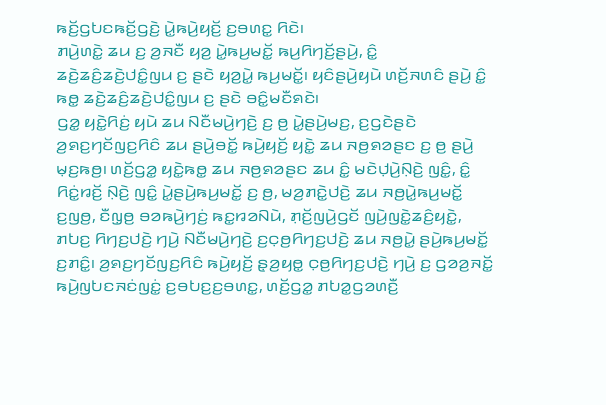ꤒꤢꤩ꤬ꤞꤝꤢꤒꤢꤩ꤬ꤞꤢꤧ꤬ ꤣꤧ꤭ꤒꤣꤧ꤬ꤟꤢꤩ꤬ ꤢ꤬ꤋꤛꤢ꤭ ꤖꤢꤧ꤯
ꤊꤣꤧ꤬ꤛꤢꤧ꤭ ꤘꤣ ꤢ꤬ ꤤ꤬ꤏꤢꤪ ꤟꤤ꤬ ꤣꤧ꤭ꤒꤣ꤬ꤗꤢꤩ꤭ ꤒꤣ꤬ꤖꤚꤢꤩ꤬ꤔꤣꤧ꤬, ꤢꤨ꤭ ꤘꤢꤧ꤬ꤘꤢꤨ꤬ꤘꤢꤧ꤬ꤓꤢꤨ꤭ꤜꤣ ꤢ꤬ ꤔꤢꤧ ꤟꤤ꤬ꤣꤧ꤭ ꤒꤣ꤬ꤗꤢꤩ꤭꤯ ꤟꤢꤨꤔꤣꤧ꤬ꤟꤣꤧ ꤛꤢꤩ꤬ꤏꤛꤢꤨ ꤔꤣꤧ꤬ ꤢꤨ꤭ ꤒꤥ꤭ ꤘꤢꤧ꤬ꤘꤢꤨ꤬ꤘꤢꤧ꤬ꤓꤢꤨ꤭ꤜꤣ ꤢ꤬ ꤔꤢꤧ ꤋꤢꤨ꤭ꤗꤢꤪꤎꤢꤧ꤯
ꤞꤤ꤭ ꤟꤢꤧ꤭ꤖꤢꤦ꤬ ꤟꤣꤧ ꤘꤣ ꤡꤢꤪꤗꤣꤧ꤬ꤚꤢꤧ꤬ ꤢ꤬ ꤥ꤬ ꤣꤧ꤭ꤔꤣꤧ꤬ꤗꤢ꤬, ꤢ꤬ꤞꤢꤧꤔꤢꤧ ꤤ꤬ꤎꤢ꤬ꤚꤢꤩꤜꤢ꤬ꤖꤢꤨ ꤘꤣ ꤔꤣꤧ꤬ꤋꤢꤩ꤭ ꤒꤣꤧ꤬ꤟꤢꤩ꤬ ꤟꤢꤧ꤭ ꤘꤣ ꤏꤥ꤬ꤎꤤꤔꤢ ꤢ꤬ ꤥ꤬ ꤔꤣꤧ꤬ ꤗ꤫ꤢ꤬ꤒꤥ꤬꤯ ꤛꤢꤩ꤬ꤞꤤ꤭ ꤟꤢꤧ꤭ꤒꤥ꤭ ꤘꤣ ꤏꤥ꤬ꤎꤤꤔꤢ ꤘꤣ ꤢꤨ꤭ ꤗꤢꤧꤓ꤫ꤣꤧ꤬ꤡ꤫ꤢꤧ꤬ ꤜꤢꤨ꤭, ꤢꤨ꤭ ꤖꤢꤦ꤭ꤙꤢꤩ꤬ ꤡ꤫ꤢꤧ꤬ ꤜꤢꤨ꤭ ꤣꤧ꤭ꤔꤣꤧ꤬ꤒꤣ꤬ꤗꤢꤩ꤭ ꤢ꤬ ꤥ꤬, ꤗꤤ꤬ꤊꤢꤧ꤭ꤓꤢꤧ꤬ ꤘꤣ ꤏꤥ꤬ꤣꤧ꤭ꤒꤣ꤬ꤗꤢꤩ꤭ ꤢ꤬ꤜꤥ꤬, ꤢꤪꤜ꤫ꤥ꤬ ꤋꤤꤒꤣꤧ꤬ꤚꤢꤦ꤬ ꤒꤢ꤭ꤙꤤꤡꤣꤧ, ꤊ꤫ꤢꤩ꤬ꤜꤣꤧ꤬ꤞꤢꤩ ꤜꤣꤧ꤬ꤜꤢꤧ꤭ꤘꤢꤨ꤬ꤟꤢꤧ꤭, ꤊꤝꤢ꤬ ꤖꤚꤢ꤬ꤓꤢꤧ꤬ ꤚꤣꤧ꤬ ꤡꤢꤪꤗꤣꤧ꤬ꤚꤢꤧ꤬ ꤢ꤬ꤍ꤫ꤥ꤬ꤖꤚꤢ꤬ꤓꤢꤧ꤬ ꤘꤣ ꤏꤥ꤬ꤣꤧ꤭ ꤔꤣꤧ꤬ꤒꤣ꤬ꤗꤢꤩ꤭ ꤢ꤬ꤊꤢꤨ꤭꤯ ꤤ꤬ꤎꤢ꤬ꤚꤢꤩꤜꤢ꤬ꤖꤢꤨ ꤒꤣꤧ꤬ꤟꤢꤩ꤬ ꤔ꤫ꤤ꤬ꤟꤥ꤭ ꤍ꤫ꤥ꤬ꤖꤚꤢ꤬ꤓꤢꤧ꤬ ꤚꤣꤧ꤬ ꤢ꤬ ꤞꤤꤤ꤬ꤏꤢꤩ꤭ ꤒꤣꤧ꤬ꤜꤝꤢꤏꤢꤦꤜꤢꤦ꤭ ꤢ꤬ꤋꤝꤢ꤬ꤢ꤬ꤋꤛꤢ꤭, ꤛꤢꤩ꤬ꤞꤤ꤭ ꤊꤝꤤ꤭ꤞꤤꤛꤢꤪ꤬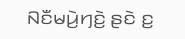ꤡꤢꤪꤗꤣꤧ꤬ꤚꤢꤧ꤬ ꤔꤢꤧ ꤢ꤬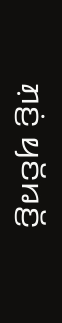ꤊ꤫ꤢꤦ꤬ ꤟꤢꤩꤙꤢꤩ꤬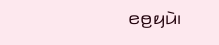ꤕꤥ꤬ꤟꤣꤧ꤯